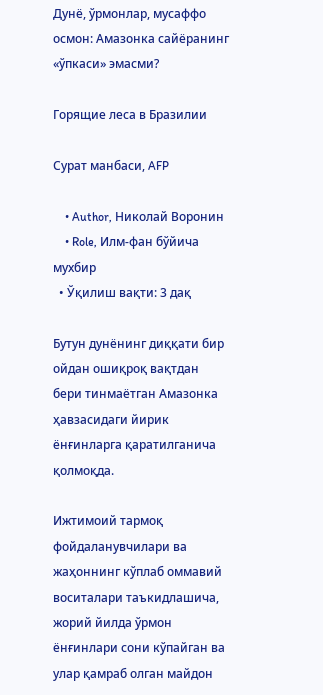Дунё, ўрмонлар, мусаффо осмон: Амазонка сайёранинг «ўпкаси» эмасми?

Горящие леса в Бразилии

Сурат манбаси, AFP

    • Author, Николай Воронин
    • Role, Илм-фан бўйича мухбир
  • Ўқилиш вақти: 3 дақ

Бутун дунёнинг диққати бир ойдан ошиқроқ вақтдан бери тинмаётган Амазонка ҳавзасидаги йирик ёнғинларга қаратилганича қолмоқда.

Ижтимоий тармоқ фойдаланувчилари ва жаҳоннинг кўплаб оммавий воситалари таъкидлашича, жорий йилда ўрмон ёнғинлари сони кўпайган ва улар қамраб олган майдон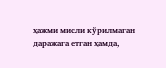ҳажми мисли кўрилмаган даражага етган ҳамда,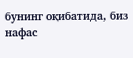бунинг оқибатида, биз нафас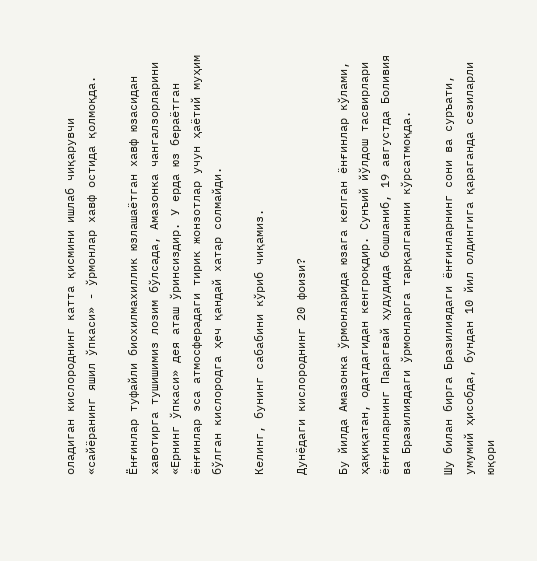оладиган кислороднинг катта қисмини ишлаб чиқарувчи «сайёранинг яшил ўпкаси» - ўрмонлар хавф остида қолмоқда.

Ёнғинлар туфайли биохилмахиллик юзлашаётган хавф юзасидан хавотирга тушишимиз лозим бўлсада, Амазонка чангалзорларини «Ернинг ўпкаси» дея аташ ўринсиздир. У ерда юз бераётган ёнғинлар эса атмосферадаги тирик жонзотлар учун ҳаётий муҳим бўлган кислородга ҳеч қандай хатар солмайди.

Келинг, бунинг сабабини кўриб чиқамиз.

Дунёдаги кислороднинг 20 фоизи?

Бу йилда Амазонка ўрмонларида юзага келган ёнғинлар кўлами, ҳақиқатан, одатдагидан кенгроқдир. Сунъий йўлдош тасвирлари ёнғинларнинг Парагвай ҳудудида бошланиб, 19 августда Боливия ва Бразилиядаги ўрмонларга тарқалганини кўрсатмоқда.

Шу билан бирга Бразилиядаги ёнғинларнинг сони ва суръати, умумий ҳисобда, бундан 10 йил олдингига қараганда сезиларли юқори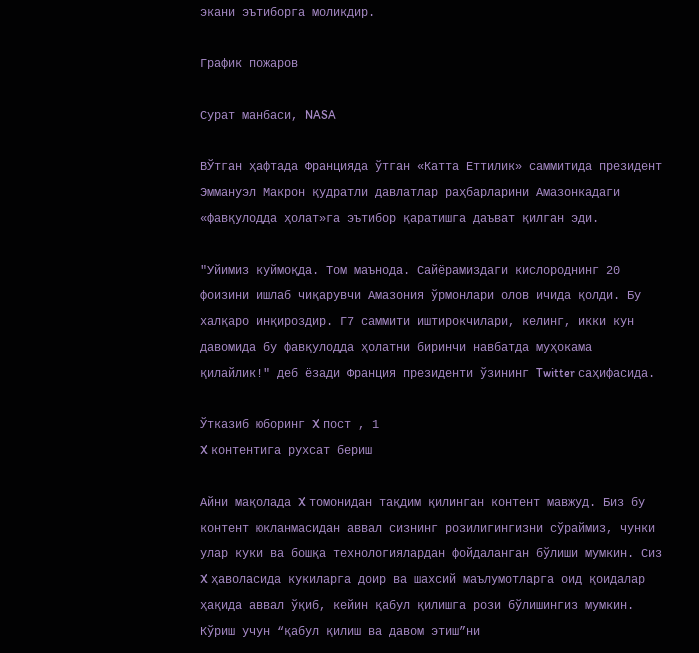экани эътиборга моликдир.

График пожаров

Сурат манбаси, NASA

ВЎтган ҳафтада Францияда ўтган «Катта Еттилик» саммитида президент Эммануэл Макрон қудратли давлатлар раҳбарларини Амазонкадаги «фавқулодда ҳолат»га эътибор қаратишга даъват қилган эди.

"Уйимиз куймоқда. Том маънода. Сайёрамиздаги кислороднинг 20 фоизини ишлаб чиқарувчи Амазония ўрмонлари олов ичида қолди. Бу халқаро инқироздир. Г7 саммити иштирокчилари, келинг, икки кун давомида бу фавқулодда ҳолатни биринчи навбатда муҳокама қилайлик!" деб ёзади Франция президенти ўзининг Twitter саҳифасида.

Ўтказиб юборинг X пост , 1
X контентига рухсат бериш

Айни мақолада X томонидан тақдим қилинган контент мавжуд. Биз бу контент юкланмасидан аввал сизнинг розилигингизни сўраймиз, чунки улар куки ва бошқа технологиялардан фойдаланган бўлиши мумкин. Сиз X ҳаволасида кукиларга доир ва шахсий маълумотларга оид қоидалар ҳақида аввал ўқиб, кейин қабул қилишга рози бўлишингиз мумкин. Кўриш учун “қабул қилиш ва давом этиш”ни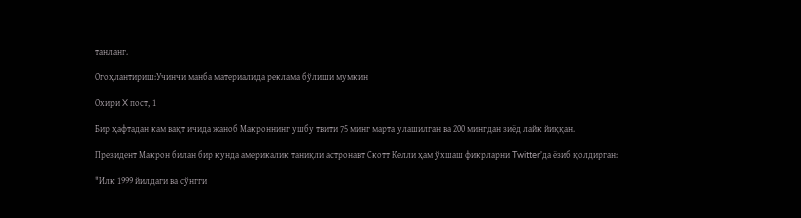танланг.

Огоҳлантириш:Учинчи манба материалида реклама бўлиши мумкин

Охири X пост, 1

Бир ҳафтадан кам вақт ичида жаноб Макроннинг ушбу твити 75 минг марта улашилган ва 200 мингдан зиёд лайк йиққан.

Президент Макрон билан бир кунда америкалик таниқли астронавт Скотт Келли ҳам ўхшаш фикрларни Twitter'да ёзиб қолдирган:

"Илк 1999 йилдаги ва сўнгги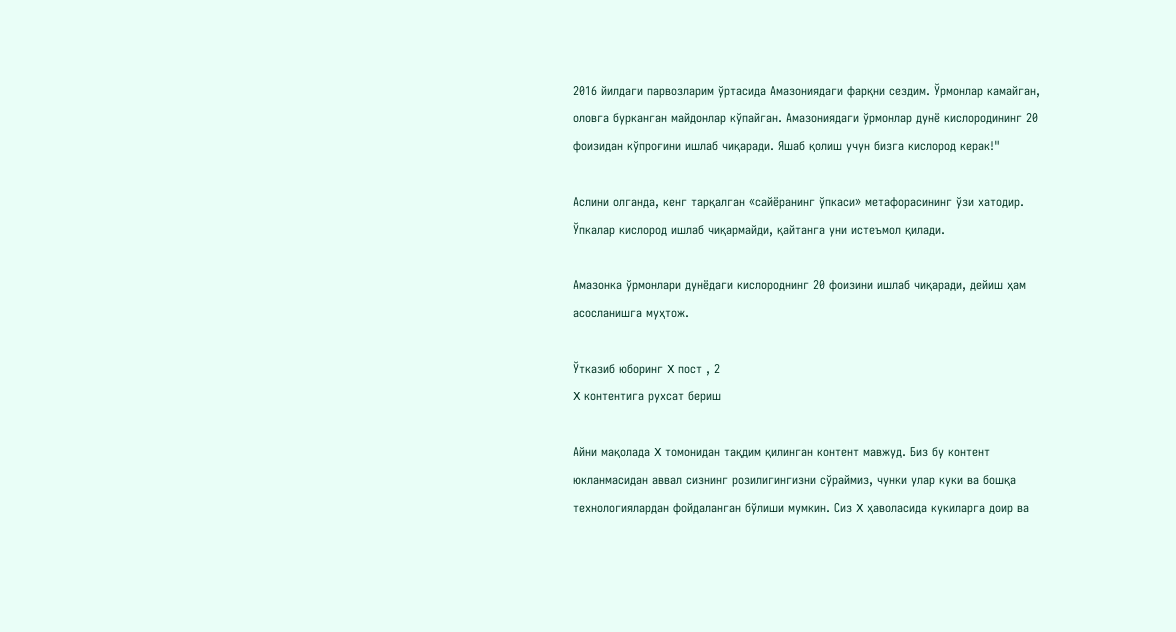2016 йилдаги парвозларим ўртасида Амазониядаги фарқни сездим. Ўрмонлар камайган, оловга бурканган майдонлар кўпайган. Амазониядаги ўрмонлар дунё кислородининг 20 фоизидан кўпроғини ишлаб чиқаради. Яшаб қолиш учун бизга кислород керак!"

Аслини олганда, кенг тарқалган «сайёранинг ўпкаси» метафорасининг ўзи хатодир. Ўпкалар кислород ишлаб чиқармайди, қайтанга уни истеъмол қилади.

Амазонка ўрмонлари дунёдаги кислороднинг 20 фоизини ишлаб чиқаради, дейиш ҳам асосланишга муҳтож.

Ўтказиб юборинг X пост , 2
X контентига рухсат бериш

Айни мақолада X томонидан тақдим қилинган контент мавжуд. Биз бу контент юкланмасидан аввал сизнинг розилигингизни сўраймиз, чунки улар куки ва бошқа технологиялардан фойдаланган бўлиши мумкин. Сиз X ҳаволасида кукиларга доир ва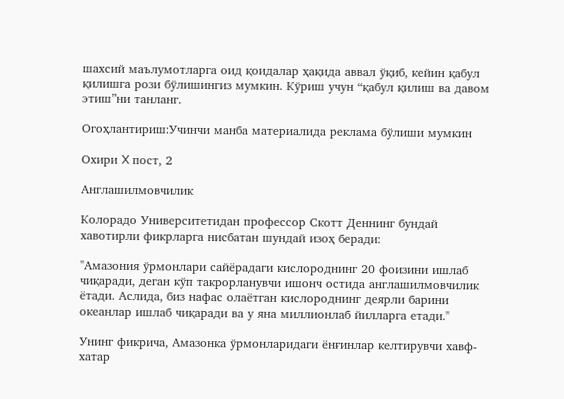шахсий маълумотларга оид қоидалар ҳақида аввал ўқиб, кейин қабул қилишга рози бўлишингиз мумкин. Кўриш учун “қабул қилиш ва давом этиш”ни танланг.

Огоҳлантириш:Учинчи манба материалида реклама бўлиши мумкин

Охири X пост, 2

Англашилмовчилик

Колорадо Университетидан профессор Скотт Деннинг бундай хавотирли фикрларга нисбатан шундай изоҳ беради:

"Амазония ўрмонлари сайёрадаги кислороднинг 20 фоизини ишлаб чиқаради, деган кўп такрорланувчи ишонч остида англашилмовчилик ётади. Аслида, биз нафас олаётган кислороднинг деярли барини океанлар ишлаб чиқаради ва у яна миллионлаб йилларга етади."

Унинг фикрича, Амазонка ўрмонларидаги ёнғинлар келтирувчи хавф-хатар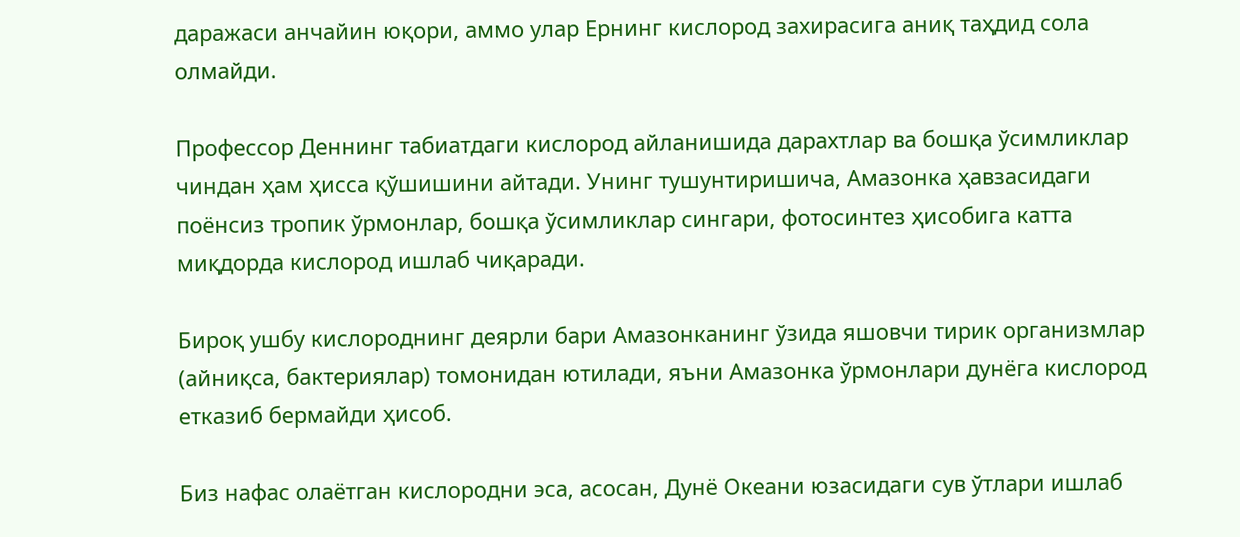даражаси анчайин юқори, аммо улар Ернинг кислород захирасига аниқ таҳдид сола олмайди.

Профессор Деннинг табиатдаги кислород айланишида дарахтлар ва бошқа ўсимликлар чиндан ҳам ҳисса қўшишини айтади. Унинг тушунтиришича, Амазонка ҳавзасидаги поёнсиз тропик ўрмонлар, бошқа ўсимликлар сингари, фотосинтез ҳисобига катта миқдорда кислород ишлаб чиқаради.

Бироқ ушбу кислороднинг деярли бари Амазонканинг ўзида яшовчи тирик организмлар (айниқса, бактериялар) томонидан ютилади, яъни Амазонка ўрмонлари дунёга кислород етказиб бермайди ҳисоб.

Биз нафас олаётган кислородни эса, асосан, Дунё Океани юзасидаги сув ўтлари ишлаб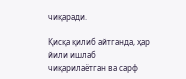чиқаради.

Қисқа қилиб айтганда, ҳар йили ишлаб чиқарилаётган ва сарф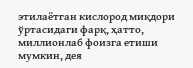этилаётган кислород миқдори ўртасидаги фарқ, ҳатто, миллионлаб фоизга етиши мумкин, дея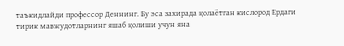таъкидлайди профессор Деннинг. Бу эса захирада қолаётган кислород Ердаги тирик мавжудотларнинг яшаб қолиши учун яна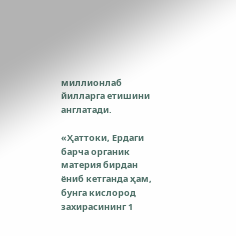миллионлаб йилларга етишини англатади.

«Ҳаттоки, Ердаги барча органик материя бирдан ёниб кетганда ҳам, бунга кислород захирасининг 1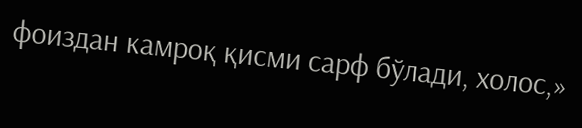фоиздан камроқ қисми сарф бўлади, холос,»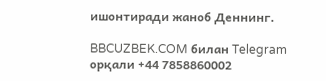ишонтиради жаноб Деннинг.

BBCUZBEK.COM билан Telegram орқали +44 7858860002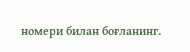номери билан боғланинг.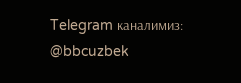Telegram каналимиз: @bbcuzbek